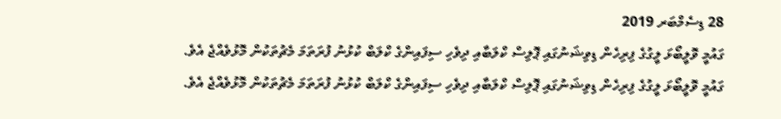28 ޑިސެމްބަރ 2019
ގައުމީ ވޮލީބޯޅަ ލީގުގެ ފިރިހެން ޑިވިޝަނުގައި ޕޮލިސް ކްލަބާއި ދިވެހި ސިފައިންގެ ކްލަބް ކުޅުނު ފުރަތަމަ މެޗުތަކުން މޮޅުވެއްޖެ އެވެ.
ގައުމީ ވޮލީބޯޅަ ލީގުގެ ފިރިހެން ޑިވިޝަނުގައި ޕޮލިސް ކްލަބާއި ދިވެހި ސިފައިންގެ ކްލަބް ކުޅުނު ފުރަތަމަ މެޗުތަކުން މޮޅުވެއްޖެ އެވެ.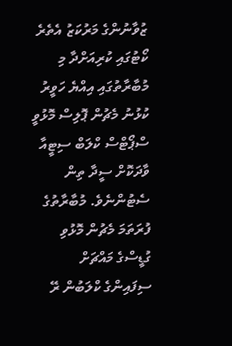ޒުވާނުންގެ މަރުކަޒު އެތެރެ ކޯޓުގައި ކުރިއަށްދާ މި މުބާރާތުގައި އިއްޔެ ހަވީރު ކުޅުނު މެޗުން ޕޮލިސް މޮޅުވީ ސްޕޯޓްސް ކްލަބް ސިޓީއާ ވާދަކޮށް ސީދާ ތިން ސެޓުންނެވެ. މުބާރާތުގެ ފުރަތަމަ މެޗުން މޮޅުވި ގުޑީސްގެ މައްޗަށް ސިފައިންގެ ކްލަބުން ރޭ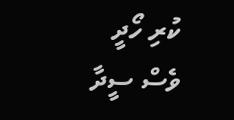ކުރި ހޯދީ ވެސް ސީދާ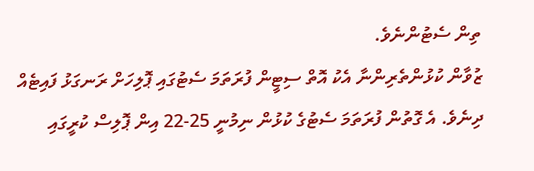ތިން ސެޓުންނެވެ.
ޒުވާން ކުޅުންތެރިންނާ އެކު އޮތް ސިޓީން ފުރަތަމަ ސެޓުގައި ޕޮލިހަށް ރަނގަޅު ފައިޓެއް ދިނެވެ. އެ ގޮތުން ފުރަތަމަ ސެޓުގެ ކުޅުން ނިމުނީ 25-22 އިން ޕޮލިސް ކުރީގައި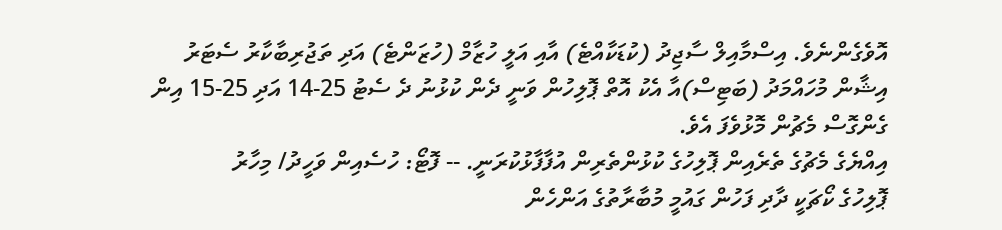އޮވެގެންނެވެ. އިސްމާއިލް ސާޖިދު (ކުޑަކާއްޓެ) އާއި އަލީ ހުޒާމް (ހުޒަންޓެ) އަދި ތަޖުރިބާކާރު ސެޓަރު އިޝާން މުހައްމަދު (ބަޓިސް)އާ އެކު އޮތް ޕޮލިހުން ވަނީ ދެން ކުޅުނު ދެ ސެޓު 25-14 އަދި 25-15 އިން ގެންގޮސް މެޗުން މޮޅުވެފަ އެވެ.
އިއްޔެގެ މެޗުގެ ތެރެއިން ޕޮލިހުގެ ކުޅުންތެރިން އުފާފާޅުކުރަނީ. -- ފޮޓޯ: ހުސެއިން ވަހީދު/ މިހާރު
ޕޮލިހުގެ ކޯޗަކީ ދާދި ފަހުން ގައުމީ މުބާރާތުގެ އަންހެން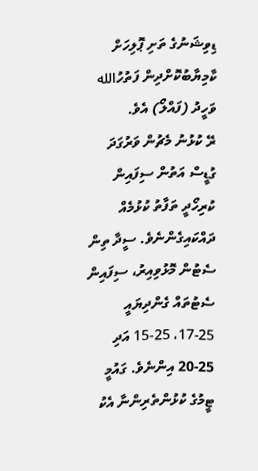ޑިވިޝަނުގެ ތަށި ޕޮލިހަށް ކާމިޔާބުކޮށްދިން ފަތުހުالله ވަހީދު (ފައްލޯ) އެވެ.
ރޭ ކުޅުނު މެޗުން ވަރުގަދަ ގުޑީސް އަތުން ސިފައިން ކުރިހޯދީ ތަފާތު ކުޅުމެއް ދައްކައިގެންނެވެ. ސީދާ ތިން ސެޓުން މޮޅުވިއިރު، ސިފައިން ސެޓުތައް ގެންދިޔައީ 25-17، 25-15 އަދި 25-20 އިންނެވެ. ގައުމީ ޓީމުގެ ކުޅުންތެރިންނާ އެކު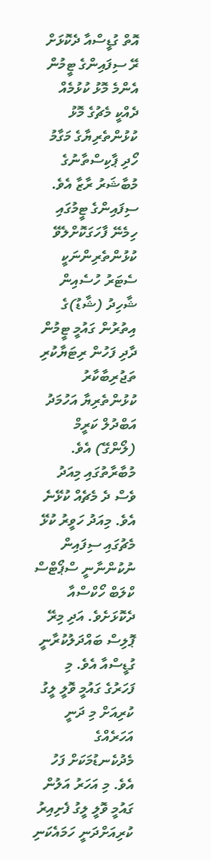އޮތް ގުޑީސްއާ ދެކޮޅަށް ރޭ ސިފައިންގެ ޓީމުން އެންމެ މޮޅު ކުޅުމެއް ދެއްކީ މެޗުގެ މޮޅު ކުޅުންތެރިޔާގެ މަގާމު ހޯދި ޕާކިސްތާނުގެ މުބާޝަރު ރާޒާ އެވެ.
ސިފައިންގެ ޓީމުގައި ހިމެނޭ ފާހަގަކޮށްލެވޭ ކުޅުންތެރިންނަކީ ސެޓަރު ހުސެއިން ޝާހިދު (ޝާޑު)ގެ އިތުރުން ގައުމީ ޓީމުން ދާދި ފަހުން ރިޓަޔާކުރި ތަޖުރިބާކާރު ކުޅުންތެރިޔާ އަހުމަދު އަބްދުލް ކަރީމް (ލޯންގޭ) އެވެ.
މުބާރާތުގައި މިއަދު ވެސް ދެ މެޗެއް ކުޅޭނެ އެވެ. މިއަދު ހަވީރު ކުޅޭ މެޗުގައި ސިފައިން ނުކުންނާނީ ސްޕޯޓްސް ކްލަބް ހޯކްސްއާ ދެކޮޅަށެވެ. އަދި މިރޭ ޕޮލިސް ބައްދަލުކުރާނީ ގުޑީސްއާ އެވެ. މި ފަހަރުގެ ގައުމީ ވޮލީ ލީގު ކުރިއަށް މި ދަނީ އަހަރެއްގެ މެދުކެނޑުމަކަށް ފަހު އެވެ. މި އަހަރު އަލުން ގައުމީ ވޮލީ ލީގު ފެށިއިރު ކުރިއަށްދަނީ ހަމައެކަނި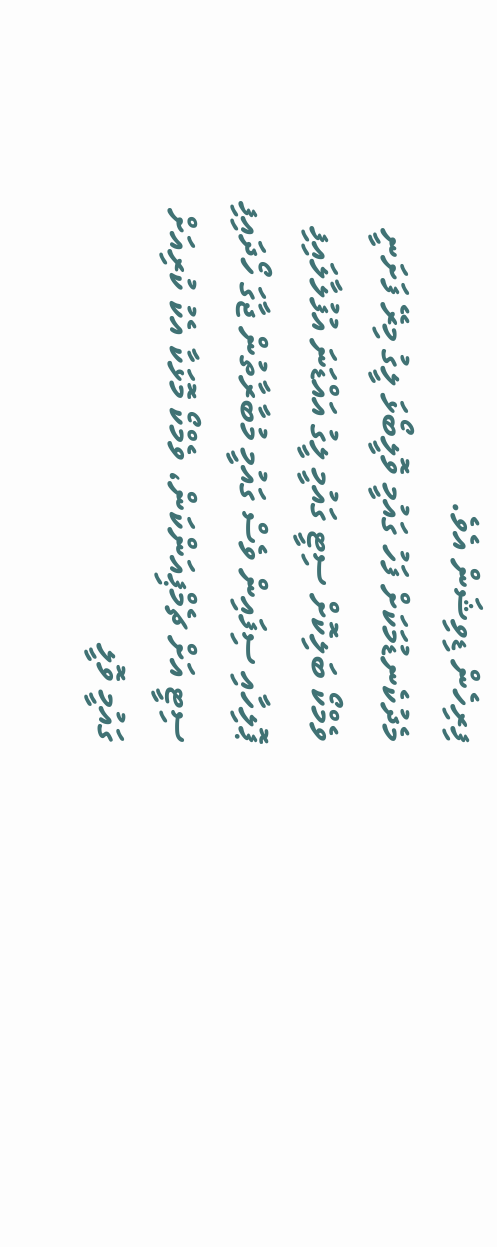ފިރިހެން ޑިވިޝަން އެވެ.
މެދުކެނޑުމަކަށް ފަހު ގައުމީ ވޮލީބޯޅަ ލީގު މިރޭ ފަށަނީ
ވެމްކޯ ބަލިކޮށް ސިޓީ ގައުމީ ލީގު އައްޑަނަ އުފުލާލައިފި
ޕޮލިހާއި ސިފައިން ވެސް ގައުމީ މުބާރާތުން ޖާގަ ހޯދައިފި
ސިޓީ އަށް ޗެމްޕިއަންކަން، ވެމްކޯ މޮޅަކާ އެކު ކުރިއަށް
ގައުމީ ވޮލީ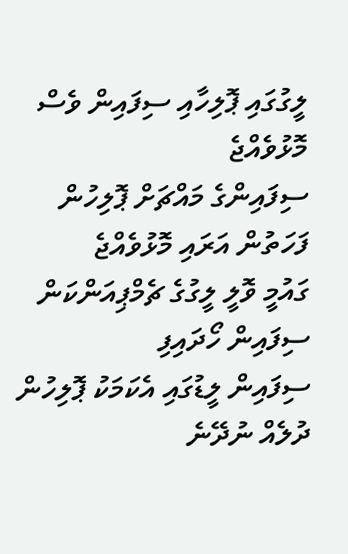ލީގުގައި ޕޮލިހާއި ސިފައިން ވެސް މޮޅުވެއްޖެ
ސިފައިންގެ މައްޗަށް ޕޮލިހުން ފަހަތުން އަރައި މޮޅުވެއްޖެ
ގައުމީ ވޮލީ ލީގުގެ ޗެމްޕިއަންކަން ސިފައިން ހޯދައިފި
ސިފައިން ލީޑުގައި އެކަމަކު ޕޮލިހުން ދުލެއް ނުދޭނެ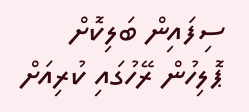ސިފައިން ބަލިކޮށް ޕޮލިހުން ރޭހުގައި ކުރިއަށް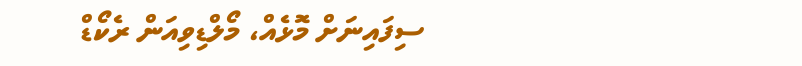ސިފައިނަށް މޮޅެއް، މޯލްޑިވިއަން ރެކޯޑް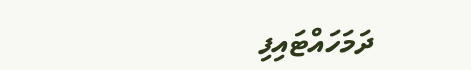ދަމަހައްޓައިފި